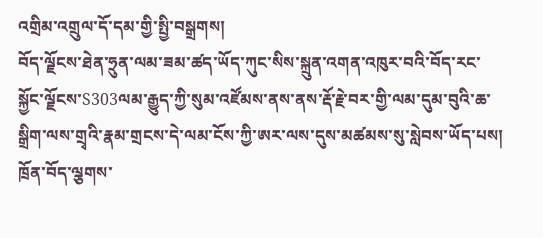འགྲིམ་འགྲུལ་དོ་དམ་གྱི་སྤྱི་བསྒྲགས།
བོད་ལྗོངས་ཐེན་ཧྲུན་ལམ་ཟམ་ཚད་ཡོད་ཀུང་སིས་སྐྲུན་འགན་འཁུར་བའི་བོད་རང་སྐྱོང་ལྗོངས་S303ལམ་རྒྱུད་ཀྱི་སུམ་འཛོམས་ནས་ནས་རྡོ་རྗེ་བར་གྱི་ལམ་དུམ་བུའི་ཆ་སྒྲིག་ལས་གྲྭའི་རྣམ་གྲངས་དེ་ལམ་ངོས་ཀྱི་ཨར་ལས་དུས་མཚམས་སུ་སླེབས་ཡོད་པས། ཁྲོན་བོད་ལྕགས་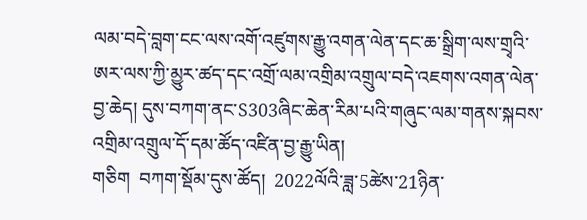ལམ་བདེ་བླག་ངང་ལས་འགོ་འཛུགས་རྒྱུ་འགན་ལེན་དང་ཆ་སྒྲིག་ལས་གྲྭའི་ཨར་ལས་ཀྱི་མྱུར་ཚད་དང་འགྲོ་ལམ་འགྲིམ་འགྲུལ་བདེ་འཇགས་འགན་ལེན་བྱ་ཆེད། དུས་བཀག་ནང་S303ཞིང་ཆེན་རིམ་པའི་གཞུང་ལམ་གནས་སྐབས་འགྲིམ་འགྲུལ་དོ་དམ་ཚོད་འཛིན་བྱ་རྒྱུ་ཡིན།
གཅིག  བཀག་སྡོམ་དུས་ཚོད།  2022ལོའི་ཟླ་5ཚེས་21ཉིན་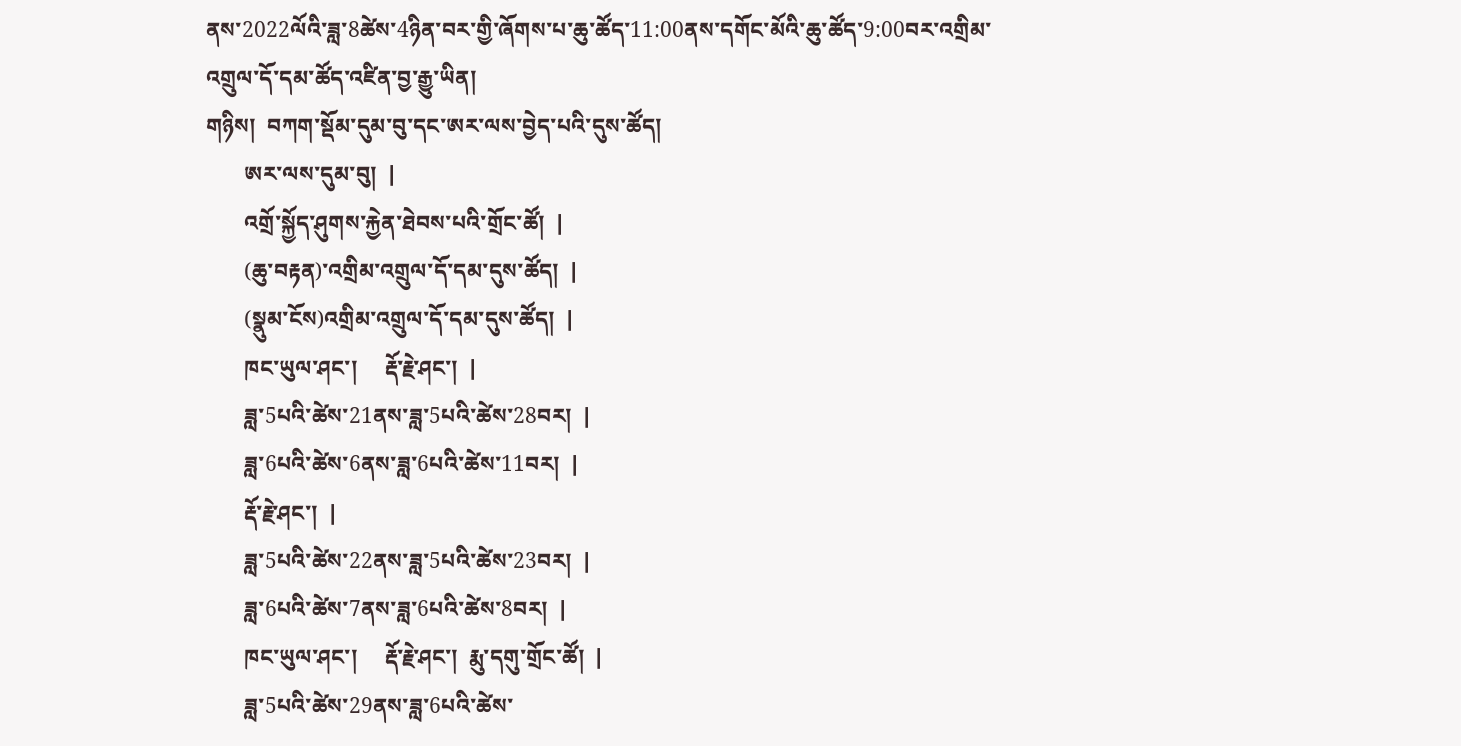ནས་2022ལོའི་ཟླ་8ཚེས་4ཉིན་བར་གྱི་ཞོགས་པ་ཆུ་ཚོད་11:00ནས་དགོང་མོའི་ཆུ་ཚོད་9:00བར་འགྲིམ་འགྲུལ་དོ་དམ་ཚོད་འཛིན་བྱ་རྒྱུ་ཡིན།
གཉིས།  བཀག་སྡོམ་དུམ་བུ་དང་ཨར་ལས་བྱེད་པའི་དུས་ཚོད།
       ཨར་ལས་དུམ་བུ།  |
       འགྲོ་སྐྱོད་ཤུགས་རྐྱེན་ཐེབས་པའི་གྲོང་ཚོ།  |
       (ཆུ་བརྟན)་འགྲིམ་འགྲུལ་དོ་དམ་དུས་ཚོད།  |
       (སྣུམ་ངོས)འགྲིམ་འགྲུལ་དོ་དམ་དུས་ཚོད།  |
       ཁང་ཡུལ་ཤང་།     རྡོ་རྗེ་ཤང་།  |
       ཟླ་5པའི་ཚེས་21ནས་ཟླ་5པའི་ཚེས་28བར།  |
       ཟླ་6པའི་ཚེས་6ནས་ཟླ་6པའི་ཚེས་11བར།  |
       རྡོ་རྗེ་ཤང་།  |
       ཟླ་5པའི་ཚེས་22ནས་ཟླ་5པའི་ཚེས་23བར།  |
       ཟླ་6པའི་ཚེས་7ནས་ཟླ་6པའི་ཚེས་8བར།  |
       ཁང་ཡུལ་ཤང་།     རྡོ་རྗེ་ཤང་།  རྨུ་དགུ་གྲོང་ཚོ།  |
       ཟླ་5པའི་ཚེས་29ནས་ཟླ་6པའི་ཚེས་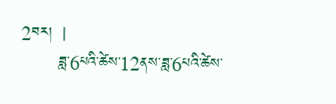2བར།  |
       ཟླ་6པའི་ཚེས་12ནས་ཟླ་6པའི་ཚེས་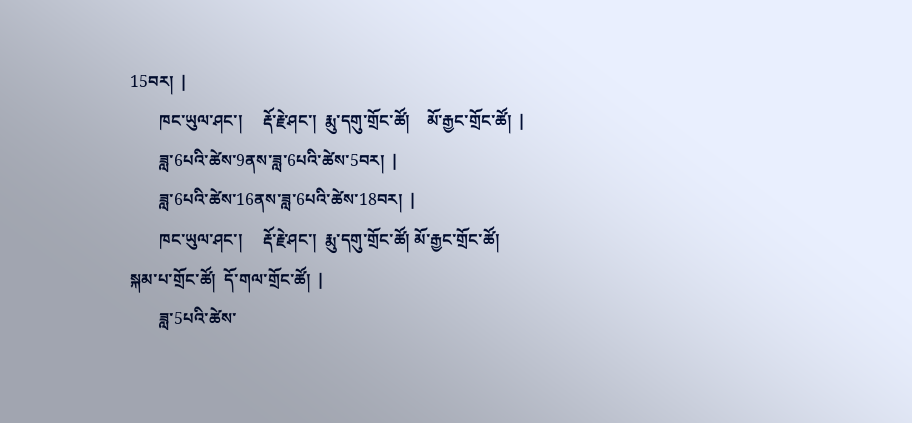15བར།  |
       ཁང་ཡུལ་ཤང་།     རྡོ་རྗེ་ཤང་།  རྨུ་དགུ་གྲོང་ཚོ།    མོ་རྒྱང་གྲོང་ཚོ།  |
       ཟླ་6པའི་ཚེས་9ནས་ཟླ་6པའི་ཚེས་5བར།  |
       ཟླ་6པའི་ཚེས་16ནས་ཟླ་6པའི་ཚེས་18བར།  |
       ཁང་ཡུལ་ཤང་།     རྡོ་རྗེ་ཤང་།  རྨུ་དགུ་གྲོང་ཚོ། མོ་རྒྱང་གྲོང་ཚོ།   སྐམ་པ་གྲོང་ཚོ།  དོ་གལ་གྲོང་ཚོ།  |
       ཟླ་5པའི་ཚེས་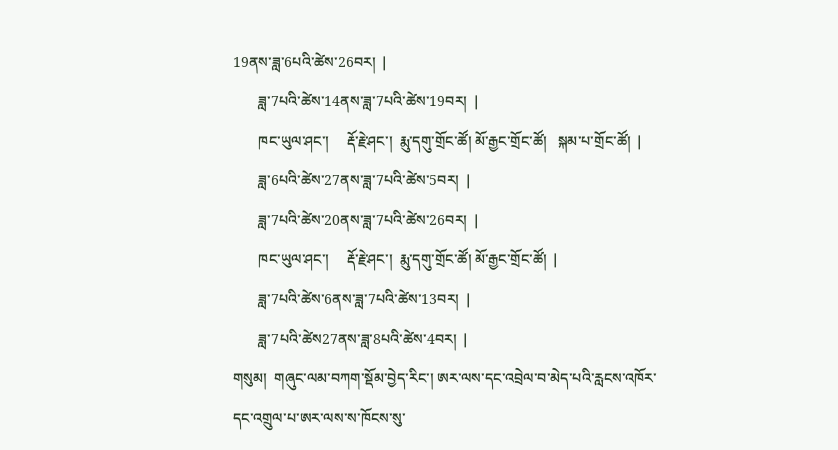19ནས་ཟླ་6པའི་ཚེས་26བར།  |
       ཟླ་7པའི་ཚེས་14ནས་ཟླ་7པའི་ཚེས་19བར།  |
       ཁང་ཡུལ་ཤང་།     རྡོ་རྗེ་ཤང་།  རྨུ་དགུ་གྲོང་ཚོ། མོ་རྒྱང་གྲོང་ཚོ།   སྐམ་པ་གྲོང་ཚོ།  |
       ཟླ་6པའི་ཚེས་27ནས་ཟླ་7པའི་ཚེས་5བར།  |
       ཟླ་7པའི་ཚེས་20ནས་ཟླ་7པའི་ཚེས་26བར།  |
       ཁང་ཡུལ་ཤང་།     རྡོ་རྗེ་ཤང་།  རྨུ་དགུ་གྲོང་ཚོ། མོ་རྒྱང་གྲོང་ཚོ།  |
       ཟླ་7པའི་ཚེས་6ནས་ཟླ་7པའི་ཚེས་13བར།  |
       ཟླ་7པའི་ཚེས27ནས་ཟླ་8པའི་ཚེས་4བར།  |
གསུམ།  གཞུང་ལམ་བཀག་སྡོམ་བྱེད་རིང་། ཨར་ལས་དང་འབྲེལ་བ་མེད་པའི་རླངས་འཁོར་དང་འགྲུལ་པ་ཨར་ལས་ས་ཁོངས་སུ་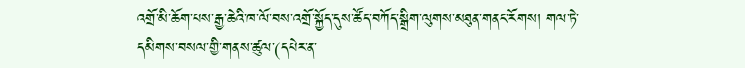འགྲོ་མི་ཆོག་པས་རྒྱ་ཆེའི་ཁ་ལོ་བས་འགྲོ་སྐྱོད་དུས་ཚོད་བཀོད་སྒྲིག་ལུགས་མཐུན་གནང་རོགས། གལ་ཏེ་དམིགས་བསལ་གྱི་གནས་ཚུལ་(དཔེར་ན་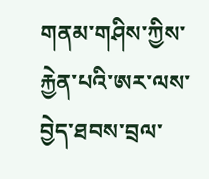གནམ་གཤིས་ཀྱིས་རྐྱེན་པའི་ཨར་ལས་བྱེད་ཐབས་བྲལ་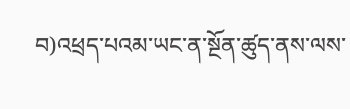བ)འཕྲད་པའམ་ཡང་ན་སྔོན་ཚུད་ནས་ལས་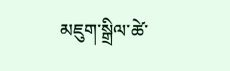མཇུག་སྒྲིལ་ཚེ་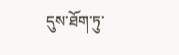དུས་ཐོག་ཏུ་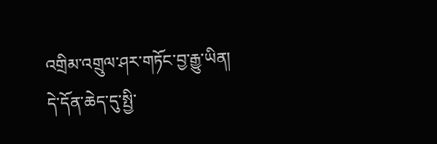འགྲིམ་འགྲུལ་ཤར་གཏོང་བྱ་རྒྱུ་ཡིན།
དེ་དོན་ཆེད་དུ་སྤྱི་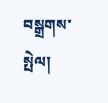བསྒྲགས་སྤེལ།